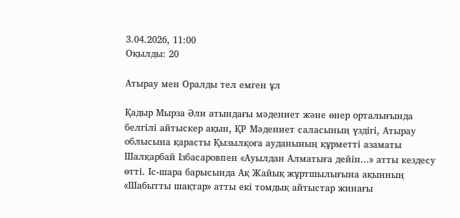3.04.2026, 11:00
Оқылды: 20

Атырау мен Оралды тел емген ұл

Қадыр Мырза Әли атындағы мәдениет және өнер орталығында белгілі айтыскер ақын, ҚР Мәдениет саласының үздігі, Атырау облысына қарасты Қызылқоға ауданының құрметті азаматы Шалқарбай Ізбасаровпен «Ауылдан Алматыға дейін...» атты кездесу өтті. Іс-шара барысында Ақ Жайық жұртшылығына ақынның «Шабытты шақтар» атты екі томдық айтыстар жинағы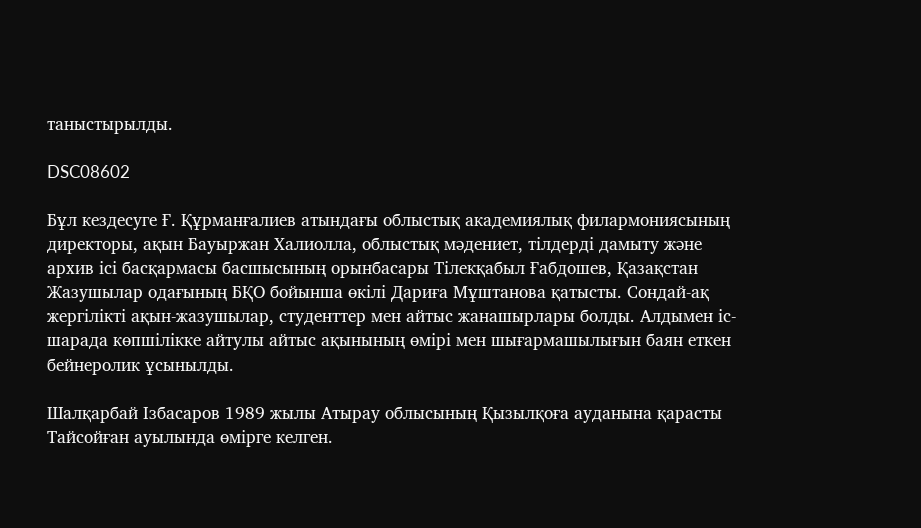таныстырылды.

DSC08602

Бұл кездесуге Ғ. Құрманғалиев атындағы облыстық академиялық филармониясының директоры, ақын Бауыржан Халиолла, облыстық мәдениет, тілдерді дамыту және архив ісі басқармасы басшысының орынбасары Тілекқабыл Ғабдошев, Қазақстан Жазушылар одағының БҚО бойынша өкілі Дариға Мұштанова қатысты. Сондай-ақ жергілікті ақын-жазушылар, студенттер мен айтыс жанашырлары болды. Алдымен іс-шарада көпшілікке айтулы айтыс ақынының өмірі мен шығармашылығын баян еткен бейнеролик ұсынылды.

Шалқарбай Ізбасаров 1989 жылы Атырау облысының Қызылқоға ауданына қарасты Тайсойған ауылында өмірге келген.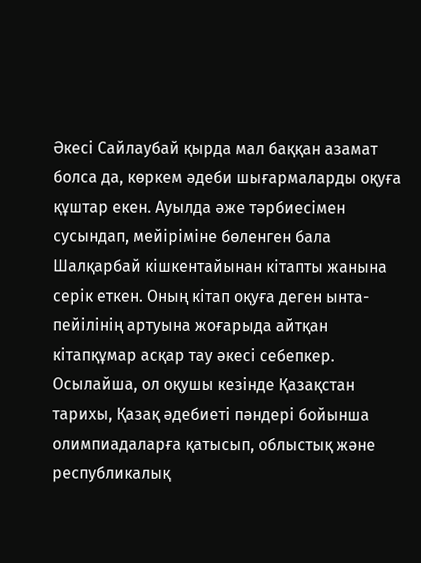Әкесі Сайлаубай қырда мал баққан азамат болса да, көркем әдеби шығармаларды оқуға құштар екен. Ауылда әже тәрбиесімен сусындап, мейіріміне бөленген бала Шалқарбай кішкентайынан кітапты жанына серік еткен. Оның кітап оқуға деген ынта-пейілінің артуына жоғарыда айтқан кітапқұмар асқар тау әкесі себепкер. Осылайша, ол оқушы кезінде Қазақстан тарихы, Қазақ әдебиеті пәндері бойынша олимпиадаларға қатысып, облыстық және республикалық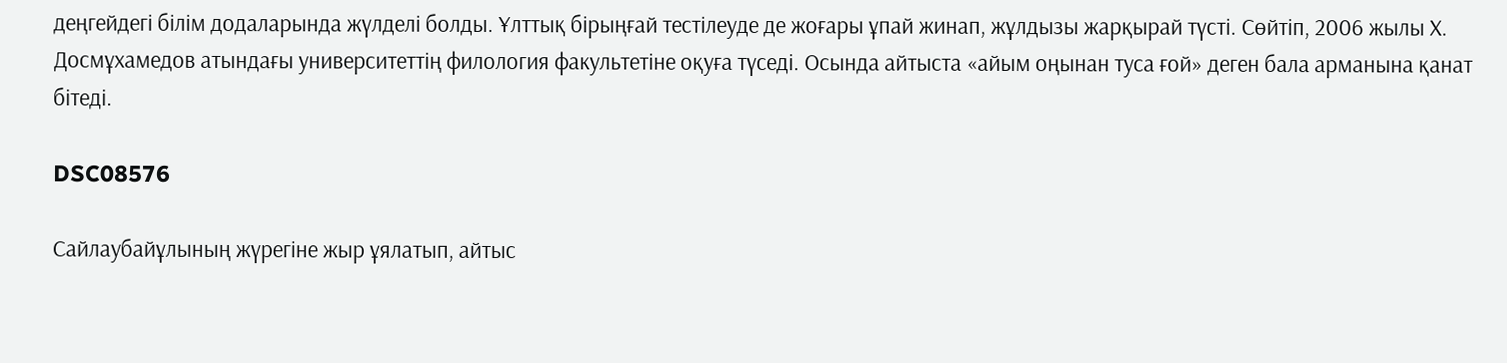деңгейдегі білім додаларында жүлделі болды. Ұлттық бірыңғай тестілеуде де жоғары ұпай жинап, жұлдызы жарқырай түсті. Сөйтіп, 2006 жылы Х. Досмұхамедов атындағы университеттің филология факультетіне оқуға түседі. Осында айтыста «айым оңынан туса ғой» деген бала арманына қанат бітеді.

DSC08576

Сайлаубайұлының жүрегіне жыр ұялатып, айтыс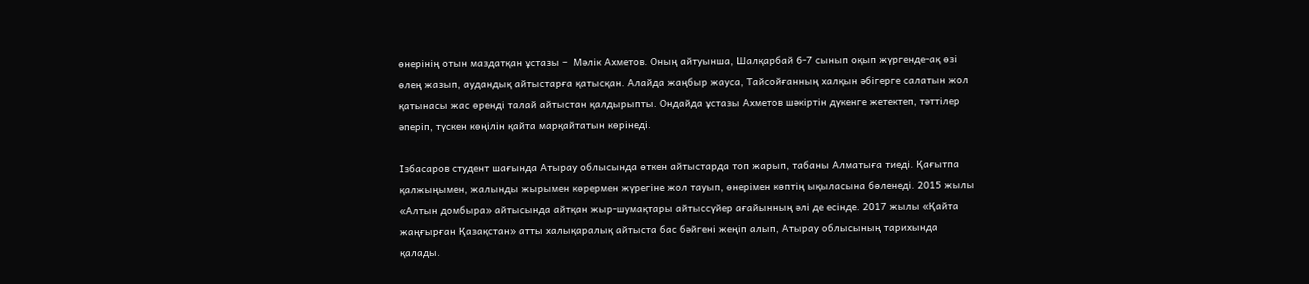өнерінің отын маздатқан ұстазы –  Мәлік Ахметов. Оның айтуынша, Шалқарбай 6-7 сынып оқып жүргенде-ақ өзі өлең жазып, аудандық айтыстарға қатысқан. Алайда жаңбыр жауса, Тайсойғанның халқын әбігерге салатын жол қатынасы жас өренді талай айтыстан қалдырыпты. Ондайда ұстазы Ахметов шәкіртін дүкенге жетектеп, тәттілер әперіп, түскен көңілін қайта марқайтатын көрінеді.

Ізбасаров студент шағында Атырау облысында өткен айтыстарда топ жарып, табаны Алматыға тиеді. Қағытпа қалжыңымен, жалынды жырымен көрермен жүрегіне жол тауып, өнерімен көптің ықыласына бөленеді. 2015 жылы «Алтын домбыра» айтысында айтқан жыр-шумақтары айтыссүйер ағайынның әлі де есінде. 2017 жылы «Қайта жаңғырған Қазақстан» атты халықаралық айтыста бас бәйгені жеңіп алып, Атырау облысының тарихында қалады.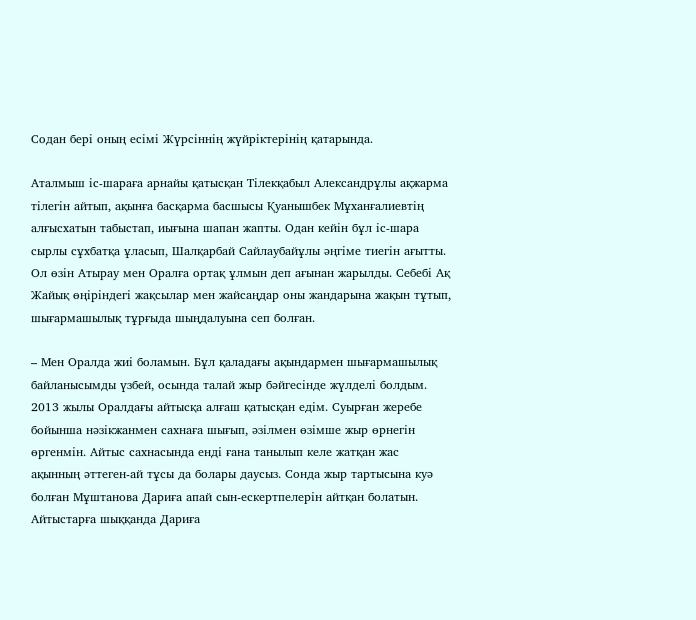Содан бері оның есімі Жүрсіннің жүйріктерінің қатарында.

Аталмыш іс-шараға арнайы қатысқан Тілекқабыл Александрұлы ақжарма тілегін айтып, ақынға басқарма басшысы Қуанышбек Мұханғалиевтің алғысхатын табыстап, иығына шапан жапты. Одан кейін бұл іс-шара сырлы сұхбатқа ұласып, Шалқарбай Сайлаубайұлы әңгіме тиегін ағытты. Ол өзін Атырау мен Оралға ортақ ұлмын деп ағынан жарылды. Себебі Ақ Жайық өңіріндегі жақсылар мен жайсаңдар оны жандарына жақын тұтып, шығармашылық тұрғыда шыңдалуына сеп болған.

– Мен Оралда жиі боламын. Бұл қаладағы ақындармен шығармашылық байланысымды үзбей, осында талай жыр бәйгесінде жүлделі болдым. 2013 жылы Оралдағы айтысқа алғаш қатысқан едім. Суырған жеребе бойынша нәзікжанмен сахнаға шығып, әзілмен өзімше жыр өрнегін өргенмін. Айтыс сахнасында енді ғана танылып келе жатқан жас ақынның әттеген-ай тұсы да болары даусыз. Сонда жыр тартысына куә болған Мұштанова Дариға апай сын-ескертпелерін айтқан болатын. Айтыстарға шыққанда Дариға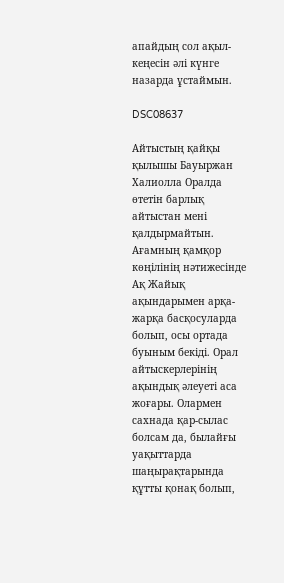апайдың сол ақыл-кеңесін әлі күнге назарда ұстаймын.

DSC08637

Айтыстың қайқы қылышы Бауыржан Халиолла Оралда өтетін барлық айтыстан мені қалдырмайтын. Ағамның қамқор көңілінің нәтижесінде Ақ Жайық ақындарымен арқа-жарқа басқосуларда болып, осы ортада буыным бекіді. Орал айтыскерлерінің ақындық әлеуеті аса жоғары. Олармен сахнада қар-сылас болсам да, былайғы уақыттарда шаңырақтарында құтты қонақ болып,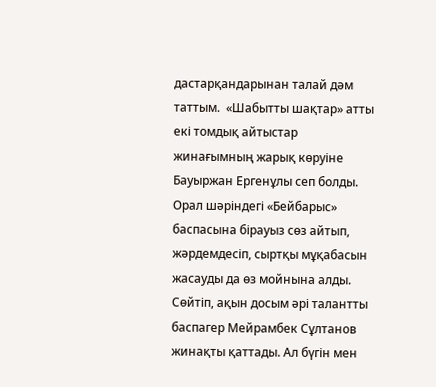дастарқандарынан талай дәм таттым.  «Шабытты шақтар» атты екі томдық айтыстар жинағымның жарық көруіне Бауыржан Ергенұлы сеп болды. Орал шәріндегі «Бейбарыс» баспасына бірауыз сөз айтып, жәрдемдесіп, сыртқы мұқабасын жасауды да өз мойнына алды. Сөйтіп, ақын досым әрі талантты баспагер Мейрамбек Сұлтанов жинақты қаттады. Ал бүгін мен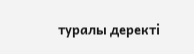туралы деректі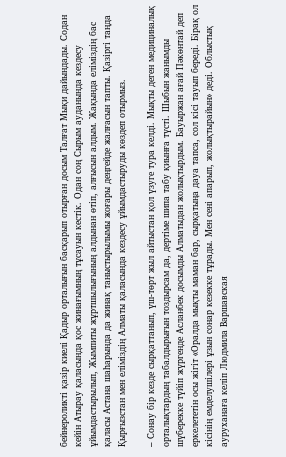бейнероликті қазір киелі Қадыр орталығын басқарып отырған досым Талғат Мықи дайындады. Содан кейін Атырау қаласында қос жинағымның тұсауын кестік. Одан соң Сырым ауданында кездесу ұйымдастырылып, Жымпиты жұртшылығының алдынан өтіп, алғысын алдым. Жақында еліміздің бас қаласы Астана шаһарында да жинақ таныстырылымы жоғары деңгейде жалғасын тапты. Қазіргі таңда Қырғызстан мен еліміздің Алматы қаласында кездесу ұйымдастыруды көздеп отырмыз.

– Сонау бір кезде сырқаттанып, үш-төрт жыл айтыстан қол үзуге тура келді. Мықты деген медициналық орталықтардың табалдырығын тоздырсам да, дертіме шипа табу қиынға түсті. Шыбын жанымды шүберекке түйіп жүргенде Асланбек досымды Алматыдан жолықтырдым. Бауыржан ағай Пәкөнтай деп еркелететін осы жігіт «Оралда мықты маман бар, сырқатыңа дауа тапса, сол кісі тауып береді. Бірақ ол кісінің емделушілері ұзын сонар кезекке тұрады. Мен сені апарып, жолықтырайын» деді. Облыстық  ауруханаға келіп Людмила Варшавская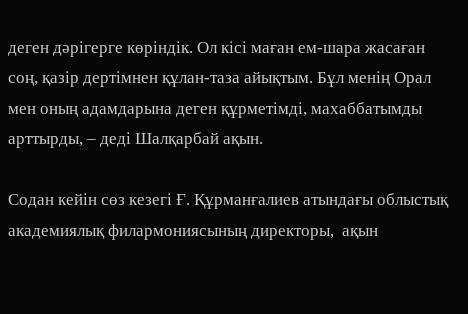деген дәрігерге көріндік. Ол кісі маған ем-шара жасаған соң, қазір дертімнен құлан-таза айықтым. Бұл менің Орал мен оның адамдарына деген құрметімді, махаббатымды арттырды, – деді Шалқарбай ақын.

Содан кейін сөз кезегі Ғ. Құрманғалиев атындағы облыстық академиялық филармониясының директоры,  ақын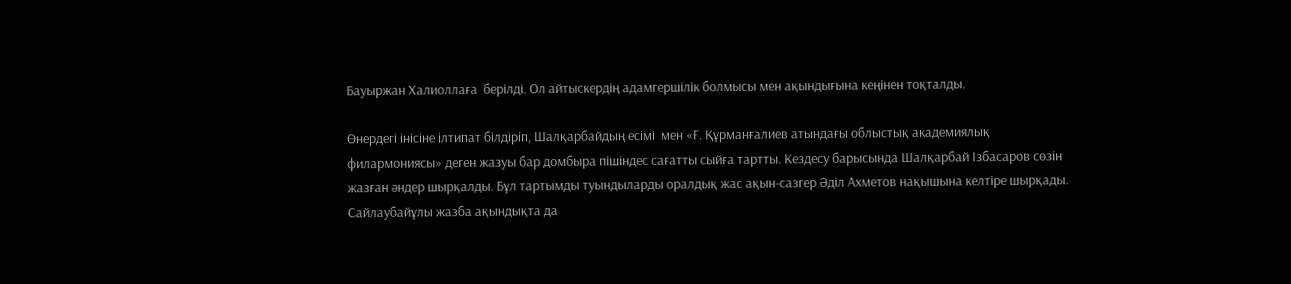Бауыржан Халиоллаға  берілді. Ол айтыскердің адамгершілік болмысы мен ақындығына кеңінен тоқталды.

Өнердегі інісіне ілтипат білдіріп, Шалқарбайдың есімі  мен «Ғ. Құрманғалиев атындағы облыстық академиялық филармониясы» деген жазуы бар домбыра пішіндес сағатты сыйға тартты. Кездесу барысында Шалқарбай Ізбасаров сөзін жазған әндер шырқалды. Бұл тартымды туындыларды оралдық жас ақын-сазгер Әділ Ахметов нақышына келтіре шырқады. Сайлаубайұлы жазба ақындықта да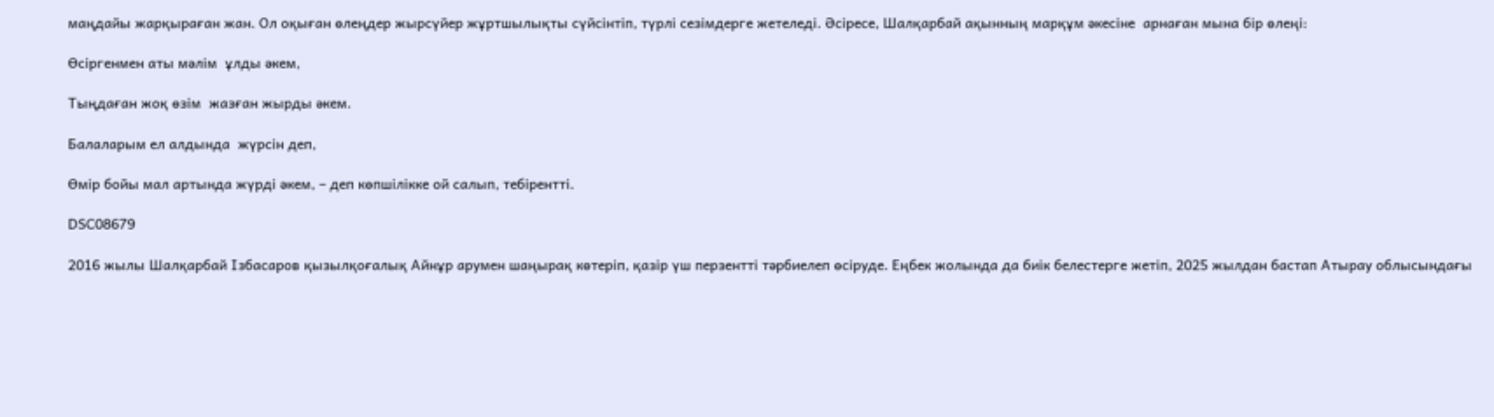маңдайы жарқыраған жан. Ол оқыған өлеңдер жырсүйер жұртшылықты сүйсінтіп, түрлі сезімдерге жетеледі. Әсіресе, Шалқарбай ақынның марқұм әкесіне  арнаған мына бір өлеңі:

Өсіргенмен аты мәлім  ұлды әкем,

Тыңдаған жоқ өзім  жазған жырды әкем.

Балаларым ел алдында  жүрсін деп,

Өмір бойы мал артында жүрді әкем, – деп көпшілікке ой салып, тебірентті.

DSC08679

2016 жылы Шалқарбай Ізбасаров қызылқоғалық Айнұр арумен шаңырақ көтеріп, қазір үш перзентті тәрбиелеп өсіруде. Еңбек жолында да биік белестерге жетіп, 2025 жылдан бастап Атырау облысындағы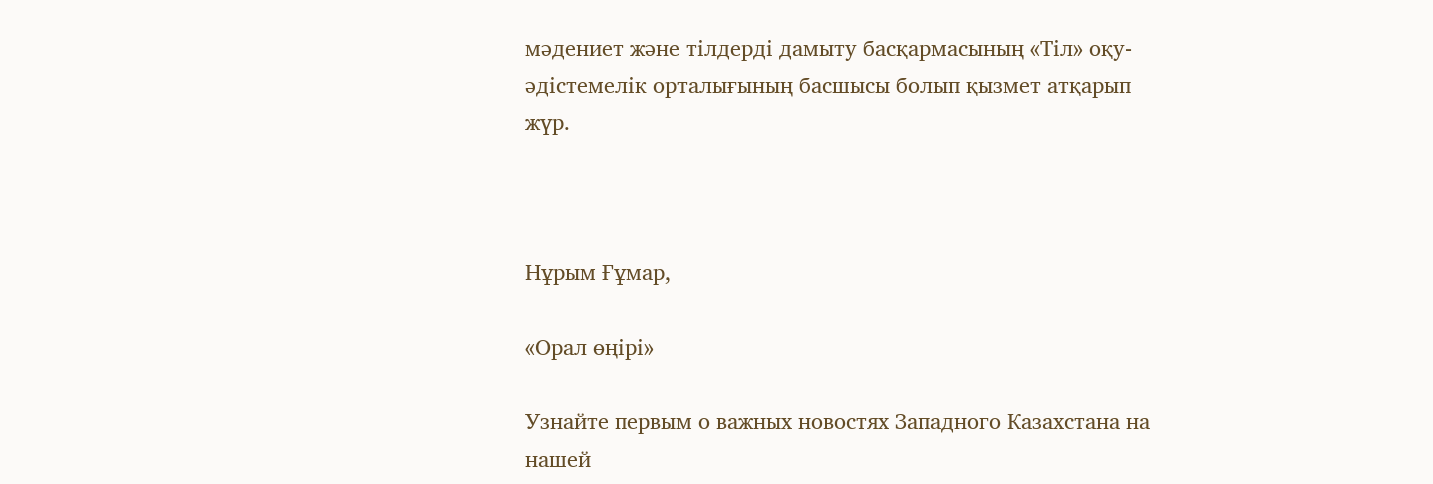мәдениет және тілдерді дамыту басқармасының «Тіл» оқу-әдістемелік орталығының басшысы болып қызмет атқарып жүр.



Нұрым Ғұмар,

«Орал өңірі»

Узнайте первым о важных новостях Западного Казахстана на нашей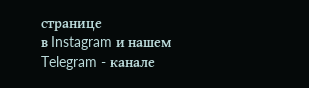странице
в Instagram и нашем Telegram - канале